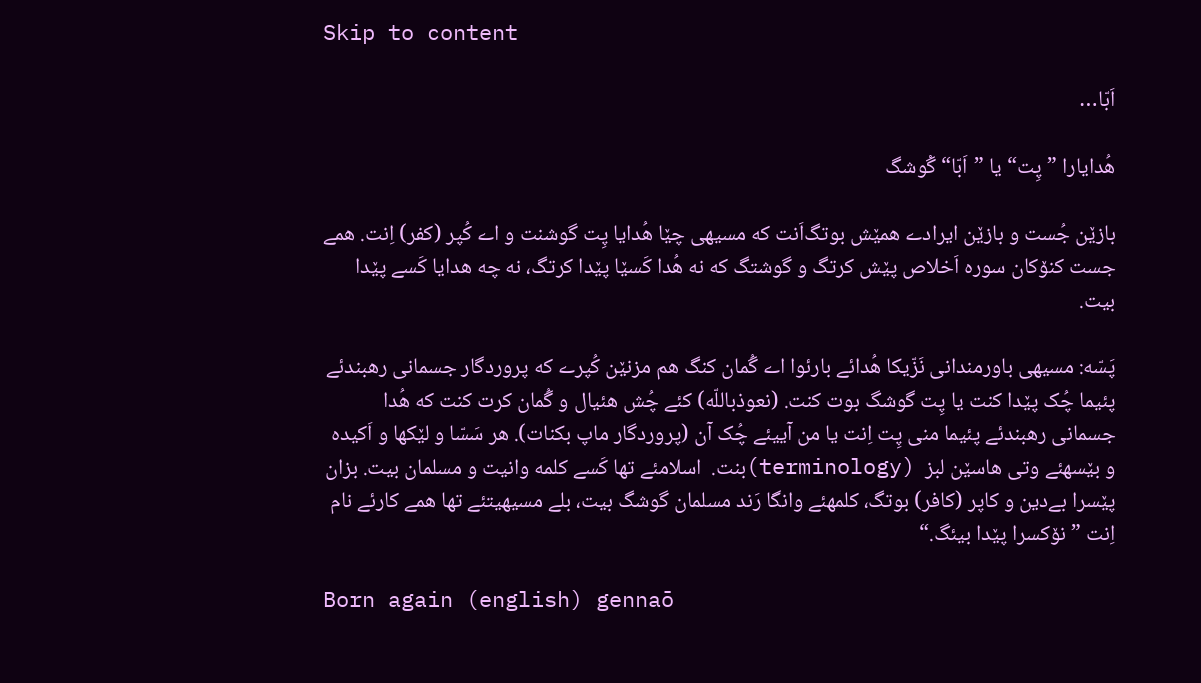Skip to content

اَبّا…

ھُدایارا ”پِت“ یا ”اَبّا“ گْوشگ

بازێن جُست و بازێن ایرادے همێش بوتگ‌اَنت که مسیھی چێا ھُدایا پِت گوشنت و اے کُپر (کفر) اِنت. همے جست کنۆکان سورہ اَخلاص پێش کرتگ و گوشتگ که نه ھُدا کَسێا پێدا کرتگ، نه چه ھدایا کَسے پێدا بیت.

پَسّه: مسیھی باورمندانی نَزّیکا ھُدائے بارئوا اے گُمان کنگ ھم مزنێن کُپرے که پروردگار جسمانی رھبندئے پئیما چُک پێدا کنت یا پِت گوشگ بوت کنت. (نعوذباللّه) کئے چُش ھئیال و گُمان کرت کنت که ھُدا جسمانی رھبندئے پئیما منی پِت اِنت یا من آییئے چُک آن (پروردگار ماپ بکنات). هر سَسّا و لێکھا و اَکیدہ و بێسهئے وتی ھاسێن لبز  (terminology)بنت.  اسلامئے تها کَسے کلمه وانیت و مسلمان بیت. بزان پێسرا بےدین و کاپر (کافر) بوتگ، کلمهئے وانگا رَند مسلمان گوشگ بیت، بلے مسیھیتئے تھا ھمے کارئے نام اِنت ”نۆکسرا پێدا بیئگ.“

Born again (english) gennaō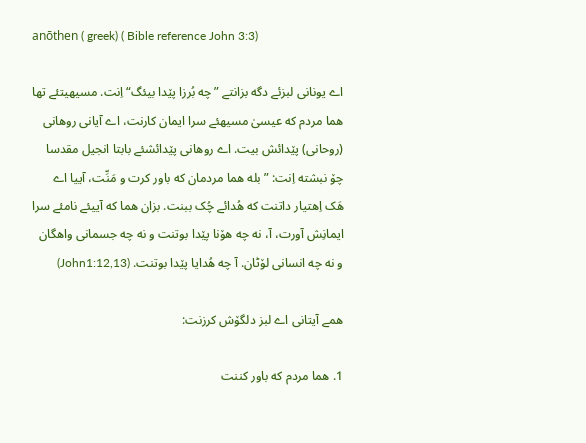anōthen ( greek) ( Bible reference John 3:3)

اے یونانی لبزئے دگه بزانتے ”چه بُرزا پێدا بیئگ“ اِنت. مسیھیتئے تھا هما مردم که عیسیٰ مسیھئے سرا ایمان کارنت، اے آیانی روھانی (روحانی) پێدائش بیت. اے روھانی پێدائشئے بابتا انجیل مقدسا چۆ نبشته اِنت: ”بله هما مردمان که باور کرت و مَنِّت، آییا اے هَک اِهتیار داتنت که هُدائے چُک ببنت. بزان هما که آییئے نامئے سرا ایمانِش آورت، آ، نه چه هۆنا پێدا بوتنت و نه چه جسمانی واهگان و نه چه انسانی لۆٹان. آ چه هُدایا پێدا بوتنت. (John1:12,13)

همے آیتانی اے لبز دلگۆش کرزنت:

1. ھما مردم که باور کننت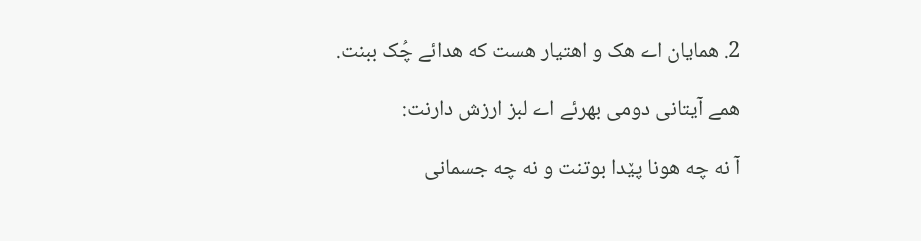2. همایان اے ھک و اھتیار هست که ھدائے چُک ببنت.

همے آیتانی دومی بھرئے اے لبز ارزش دارنت:

آ نه چه ھونا پێدا بوتنت و نه چه جسمانی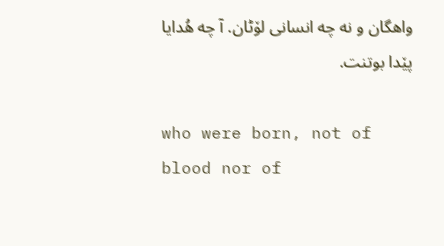واھگان و نه چه انسانی لۆٹان. آ چه ھُدایا پێدا بوتنت.

who were born, not of blood nor of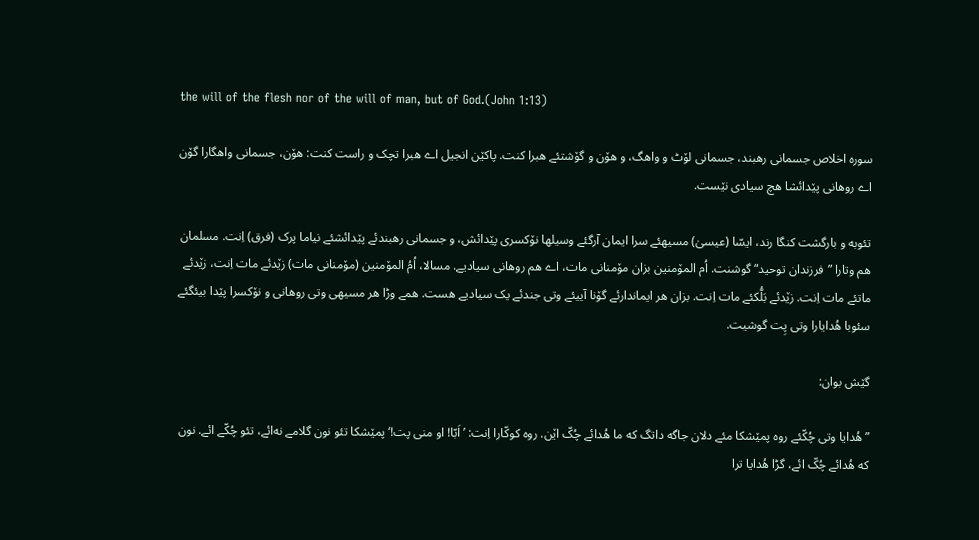the will of the flesh nor of the will of man, but of God.(John 1:13)

سورہ اخلاص جسمانی رھبند، جسمانی لۆٹ و واھگ، و ھۆن و گۆشتئے ھبرا کنت. پاکێن انجیل اے ھبرا تچک و راست کنت: ھۆن، جسمانی واھگارا گۆن اے روھانی پێدائشا ھچ سیادی نێست.

تئوبه و بارگشت کنگا رند، ایسّا (عیسیٰ) مسیھئے سرا ایمان آرگئے وسیلھا نۆکسری پێدائش، و جسمانی رھبندئے پێدائشئے نیاما پرک (فرق) اِنت. مسلمان ھم وتارا ”فرزندان توحید“ گوشنت. اُم المۆمنین بزان مۆمنانی مات، اے ھم روھانی سیادیے. مسالا، اُمُ المۆمنین (مۆمنانی مات) زێدئے مات اِنت، زێدئے ماتئے مات اِنت. زێدئے بَلُّکئے مات اِنت. بزان هر ایماندارئے گۆنا آییئے وتی جندئے یک سیادیے هست. همے وڑا هر مسیھی وتی روھانی و نۆکسرا پێدا بیئگئے سئوبا ھُدایارا وتی پِت گوشیت.

گێش بوان:

”هُدایا وتی چُکّئے روه پمێشکا مئے دلان جاگه داتگ که ما هُدائے چُکّ اێن. روه کوکّارا اِنت: ’اَبّا! او منی پت!‘ پمێشکا تئو نون گلامے نه‌ائے، تئو چُکّے ائے. نون که هُدائے چُکّ ائے، گڑا هُدایا ترا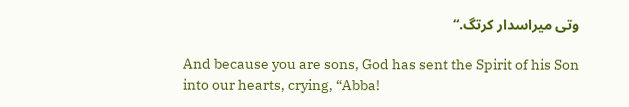وتی میراسدار کرتگ.“

And because you are sons, God has sent the Spirit of his Son into our hearts, crying, “Abba!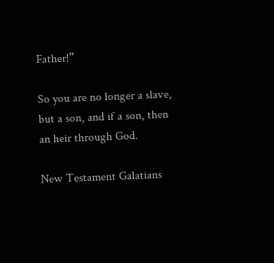Father!”

So you are no longer a slave, but a son, and if a son, then an heir through God.

New Testament Galatians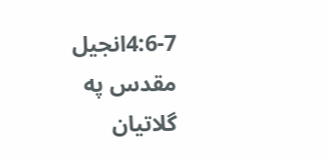4:6-7انجیل مقدس په گلاتیان